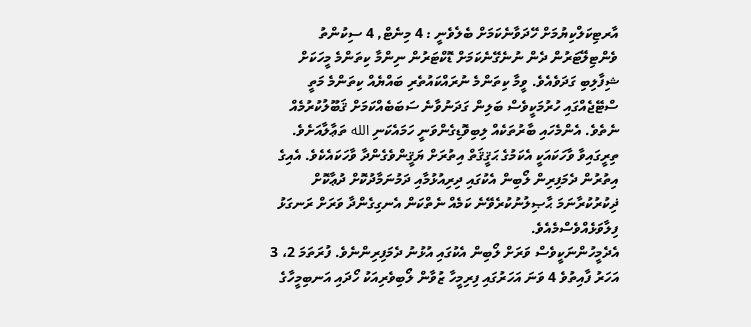އާރޓިކަލްކިޔުމަށް ހޭދަވާނެކަމަށް ބެލެވެނީ : 4 މިނެޓް, 4 ސިކުންތު
ވެންޓިލޭޓަރުން ދެން ނުނެގޭނެކަމަށް ޑޮކްޓަރުން ނިންމާ ކިތަންމެ މީހަކަށް ޝިފާލިބި ގަދަވެއެވެ. ވީމާ ކިތަންމެ ނުރައްކައުތެރި ބައްޔެއް ކިތަންމެ މަތީ ސްޓޭޖެއްގައި ހުރުމަކީވެސް ބަލިން ގަދަނުވާނެ ސަބަބެއްކަމަށް ޤަބޫލުކުރުމެއް ނެތެވެ. އެންމެހައި ބާރުތަކެއް ލިބިވޮޑިގެންވަނީ ހަމައެކަނި الله ތަޢާލާއަށެވެ.
ތިރީގައިވާ ވާހަކައަކީ އެކަމުގެ ޙަޤީޤަތް އިތުރަށް ޔަޤީންވެގެންދާ ވާހަކައެކެވެ. އެއިގެ އިތުރުން ދެމަފިރިން ލޯބިން އެކުގައި ދިރިއުޅުމާއި ދަމުނަމާދުކޮށް ދުޢާކޮށް ޛިކުރުކުރާނަމަ ޙާޞިލުނުކުރެވޭނެ ކަމެއް ނެތްކަން އެނގިގެންދާ ވަރަށް ރަނގަޅު ފިލާވަޅެއްވެސްމެއެވެ.
އެދެމީހުންނަކީވެސް ވަރަށް ލޯބިން އެކުގައި އުޅުނު ދެމަފިރިންނެވެ. ފުރަތަމަ 2، 3 އަހަރު ފާއިތުވެ 4 ވަނަ އަހަރުގައި ފިރިމީހާ ޒުވާން ލޯބިވެރިއަކު ހޯދައި އަނބިމީހާގެ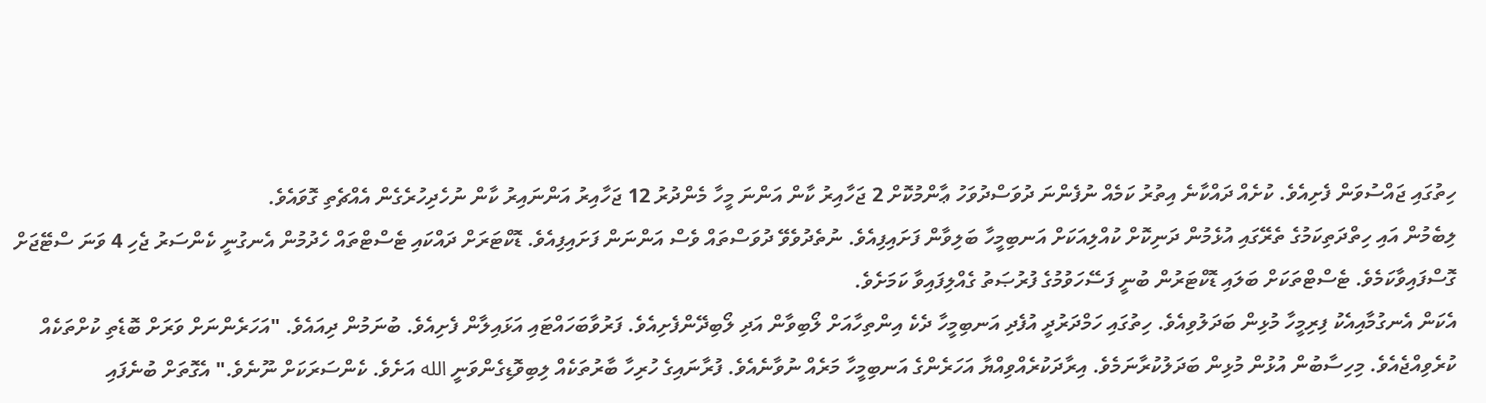ހިތުގައި ޖައްސުވަން ފެށިއެވެ. ކުށެއް ދައްކާނެ އިތުރު ކަމެއް ނުފެންނަ ދުވަސްދުވަހު ޢާންމުކޮށް 2 ޖަހާއިރު ކާން އަންނަ މީހާ މެންދުރު 12 ޖަހާއިރު އަންނައިރު ކާން ނުހެދިހުރެގެން އެއްޗެތި ގޮވައެވެ.
ލިބެމުން އައި ހިތްދަތިކަމުގެ ތެރޭގައި އުޅެމުން ދަނިކޮށް ކުއްލިއަކަށް އަނބިމީހާ ބަލިވާން ފަށައިފިއެވެ. ނުތެދުވެވޭ ދުވަސްތައް ވެސް އަންނަން ފަށައިފިއެވެ. ޑޮކްޓަރަށް ދައްކައި ޓެސްޓްތައް ހެދުމުން އެނގުނީ ކެންސަރު ޖެހި 4 ވަނަ ސްޓޭޖަށް ގޮސްފައިވާކަމެވެ. ޓެސްޓްތަކަށް ބަލައި ޑޮކްޓަރުން ބުނީ ފަސޭހަވުމުގެ ފުރުޞަތު ގެއްލިފައިވާ ކަމަށެވެ.
އެކަން އެނގުމާއިއެކު ފިރިމީހާ މުޅިން ބަދަލުވިއެވެ. ހިތުގައި ހަމްދަރުދީ އުފެދި އަނބިމީހާ ދެކެ އިންތިހާއަށް ލޯބިވާން އަދި ލޯބިދޭންފެށިއެވެ. ފަރުވާބަހައްޓައި އަޅައިލާން ފެށިއެވެ. ބުނަމުން ދިއައެވެ. "އަހަރެންނަށް ވަރަށް ބޮޑެތި ކުށްތަކެއް ކުރެވިއްޖެއެވެ. މިހިސާބުން އުޅުން މުޅިން ބަދަލުކުރާނަމެވެ. އިރާދަކުރެއްވިއްޔާ އަހަރެންގެ އަނބިމީހާ މަރެއް ނުވާނެއެވެ. ފުރާނައިގެ ހުރިހާ ބާރުތަކެއް ލިބިވޮޑިގެންވަނީ الله އަށެވެ. ކެންސަރަކަށް ނޫނެވެ." އެގޮތަށް ބުނެފައި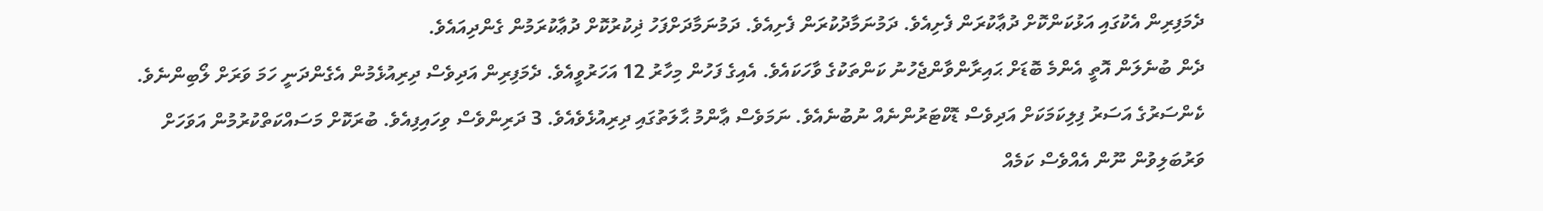ދެމަފިރިން އެކުގައި އަޅުކަންކޮށް ދުޢާކުރަން ފެށިއެވެ. ދަމުނަމާދުކުރަން ފެށިއެވެ. ދަމުނަމާދަށްފަހު ޛިކުރުކޮށް ދުޢާކުރަމުން ގެންދިއައެވެ.
ދެން ބުނެލަން އޮތީ އެންމެ ބޮޑަށް ޙައިރާންވާންޖެހުނު ކަންތަކުގެ ވާހަކައެވެ. އެއިގެ ފަހުން މިހާރު 12 އަހަރުވީއެވެ. ދެމަފިރިން އަދިވެސް ދިރިއުޅެމުން އެގެންދަނީ ހަމަ ވަރަށް ލޯބިންނެވެ.
ކެންސަރުގެ އަސަރު ފިލިކަމަކަށް އަދިވެސް ޑޮކްޓަރުންނެއް ނުބުނެއެވެ. ނަމަވެސް ޢާންމު ޙާލަތުގައި ދިރިއުޅެވެއެވެ. 3 ދަރިންވެސް ވިހައިފިއެވެ. ބުރަކޮށް މަސައްކަތްކުރުމުން އަވަހަށް ވަރުބަލިވުން ނޫން އެއްވެސް ކަމެއް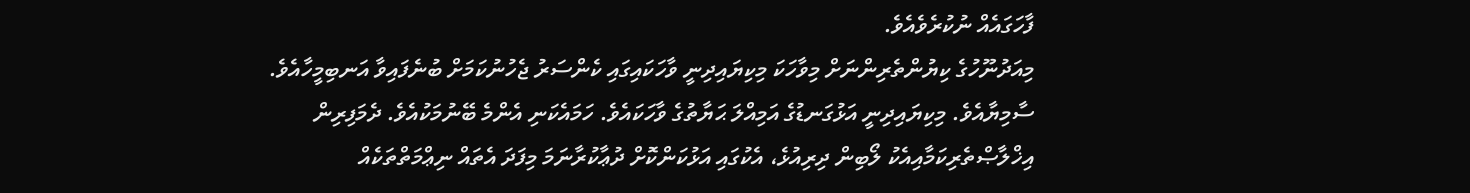ފާހަގައެއް ނުކުރެވެއެވެ.
މިއަދުނޫހުގެ ކިޔުންތެރިންނަށް މިވާހަކަ މިކިޔައިދިނީ ވާހަކައިގައި ކެންސަރު ޖެހުނުކަމަށް ބުނެފައިވާ އަނބިމީހާއެވެ. ސާމިޔާއެވެ. މިކިޔައިދިނީ އަޅުގަނޑުގެ އަމިއްލަ ޙަޔާތުގެ ވާހަކައެވެ. ހަމައެކަނި އެންމެ ބޭނުމަކުއެވެ. ދެމަފިރިން އިޚްލާޞްތެރިކަމާއިއެކު ލޯބިން ދިރިއުޅެ، އެކުގައި އަޅުކަންކޮށް ދުޢާކުރާނަމަ މިފަދަ އެތައް ނިޢްމަތްތަކެއް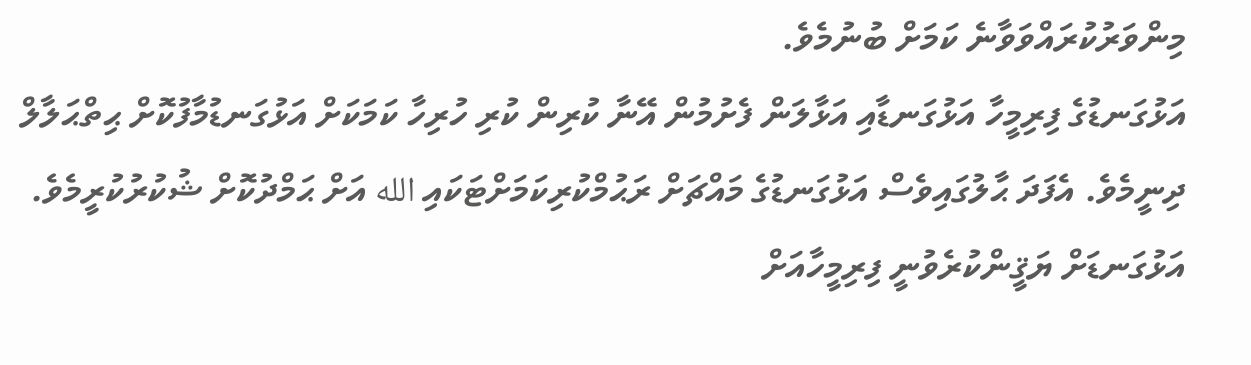މިންވަރުކުރައްވަވާނެ ކަމަށް ބުނުމެވެ.
އަޅުގަނޑުގެ ފިރިމީހާ އަޅުގަނޑާއި އަޅާލަން ފެށުމުން އޭނާ ކުރިން ކުރި ހުރިހާ ކަމަކަށް އަޅުގަނޑުމާފުކޮށް ޙިތްޙަލާލް ދިނީމެވެ. އެފަދަ ޙާލުގައިވެސް އަޅުގަނޑުގެ މައްޗަށް ރަޙުމްކުރިކަމަށްޓަކައި الله އަށް ޙަމްދުކޮށް ޝުކުރުކުރީމެވެ. އަޅުގަނޑަށް ޔަޤީންކުރެވުނީ ފިރިމީހާއަށް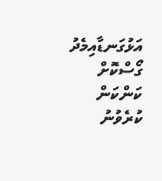އަޅުގަނޑާއިމެދު ގޯސްކޮށް ކަންކަން ކުރެވުނު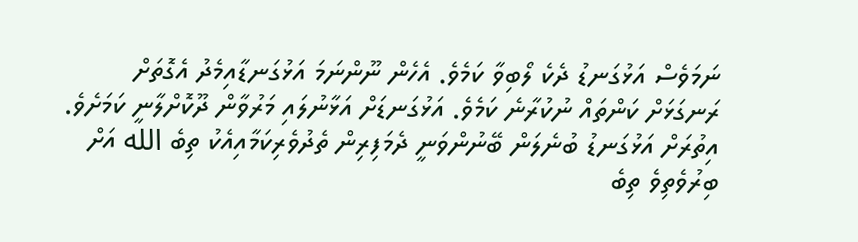ނަމަވެސް އަޅުގަނޑު ދެކެ ލޯބިވާ ކަމެވެ. އެހެން ނޫންނަމަ އަޅުގަނޑާއިމެދު އެގޮތަށް ރަނގަޅަށް ކަންތައް ނުކުރާނެ ކަމެވެ. އަޅުގަނޑަށް އަޅާނުލައި މަރުވާން ދޫކޮށްލާނީ ކަމަށެވެ.
އިތުރަށް އަޅުގަނޑު ބުނެލަން ބޭނުންވަނީ ދެމަފިރިން ތެދުވެރިކަމާއިއެކު ތިބެ الله އަށް ބިރުވެތިވެ ތިބެ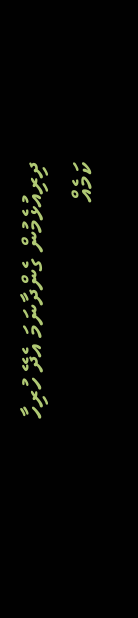ދިރިއުޅެމުން ގެންދާނަމަ އެދޭ ހުރިހާ ކަމެއް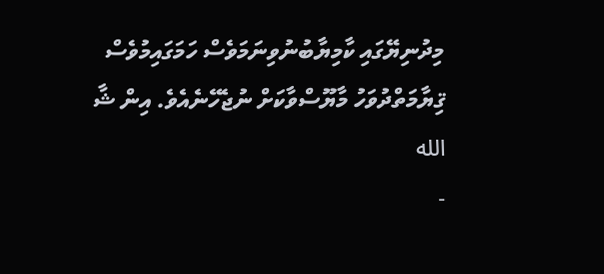މިދުނިޔޭގައި ކާމިޔާބުނުވިނަމަވެސް ހަމަގައިމުވެސް ޤިޔާމަތްދުވަހު މާޔޫސްވާކަށް ނުޖެހޭނެއެވެ. އިން ޝާ الله
-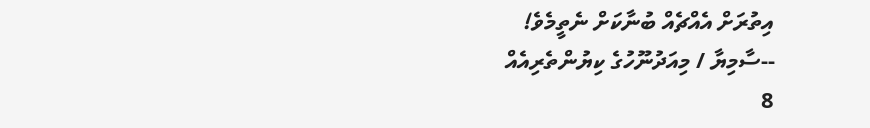އިތުރަށް އެއްޗެއް ބުނާކަށް ނެތީމެވެ!
--ސާމިޔާ / މިއަދުނޫހުގެ ކިޔުންތެރިއެއް
8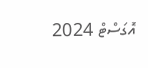އޮގަސްޓް 2024